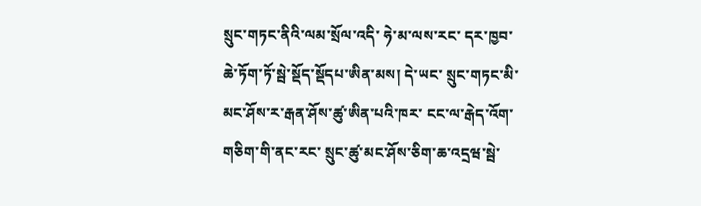སྲུང་གཏང་ནིའི་ལམ་སྲོལ་འདི་ ཧེ་མ་ལས་རང་ དར་ཁྱབ་ཆེ་ཏོག་ཏོ་སྦེ་སྡོད་སྡོདཔ་ཨིན་མས། དེ་ཡང་ སྲུང་གཏང་མི་མང་ཤོས་ར་རྒན་ཤོས་ཚུ་ཨིན་པའི་ཁར་ ངང་ལ་རྒེད་འོག་གཅིག་གི་ནང་རང་ སྲུང་ཚུ་མང་ཤོས་ཅིག་ཆ་འདྲཝ་སྦེ་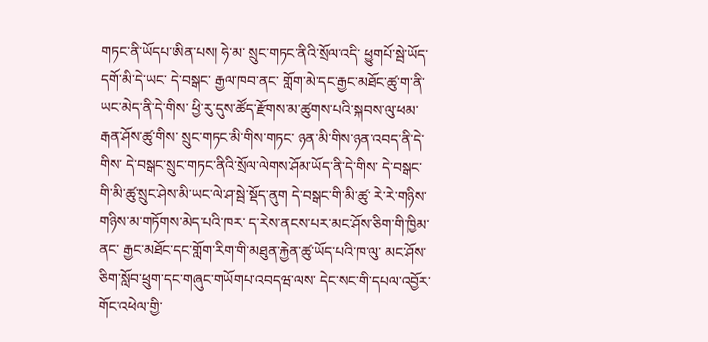གཏང་ནི་ཡོདཔ་ཨིན་པས། ཧེ་མ་ སྲུང་གཏང་ནིའི་སྲོལ་འདི་ ཕྱུགཔོ་སྦེ་ཡོད་དགོ་མི་དེ་ཡང་ དེ་བསྒང་ རྒྱལ་ཁབ་ནང་ གློག་མེ་དང་རྒྱང་མཐོང་ཚུ་ག་ནི་ཡང་མེད་ནི་དེ་གིས་ ཕྱི་རུ་དུས་ཚོད་རྫོགས་མ་ཚུགས་པའི་སྐབས་ལུ་ཕམ་རྒན་ཤོས་ཚུ་གིས་ སྲུང་གཏང་མི་གིས་གཏང་ ཉན་མི་གིས་ཉན་འབད་ནི་དེ་གིས་ དེ་བསྒང་སྲུང་གཏང་ནིའི་སྲོལ་ལེགས་ཤོམ་ཡོད་ནི་དེ་གིས་ དེ་བསྒང་གི་མི་ཚུ་སྲུང་ཤེས་མི་ཡང་ལེ་ཤ་སྦེ་སྡོད་ནུག དེ་བསྒང་གི་མི་ཚུ་ རེ་རེ་གཉིས་གཉིས་མ་གཏོགས་མེད་པའི་ཁར་ ད་རེས་ནངས་པར་མང་ཤོས་ཅིག་གི་ཁྱིམ་ནང་ རྒྱང་མཐོང་དང་གློག་རིག་གི་མཐུན་རྐྱེན་ཚུ་ཡོད་པའི་ཁ་ལུ་ མང་ཤོས་ཅིག་སློབ་ཕྲུག་དང་གཞུང་གཡོགཔ་འབདཝ་ལས་ དེང་སང་གི་དཔལ་འབྱོར་གོང་འཕེལ་གྱི་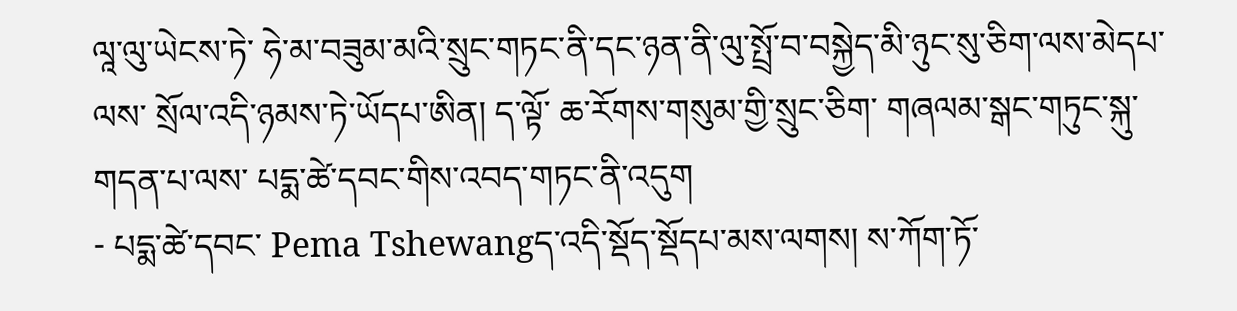ལཱ་ལུ་ཡེངས་ཏེ་ ཧེ་མ་བཟུམ་མའི་སྲུང་གཏང་ནི་དང་ཉན་ནི་ལུ་སྤྲོ་བ་བསྐྱེད་མི་ཉུང་སུ་ཅིག་ལས་མེདཔ་ལས་ སྲོལ་འདི་ཉམས་ཏེ་ཡོདཔ་ཨིན། ད་ལྟོ་ ཆ་རོགས་གསུམ་གྱི་སྲུང་ཅིག་ གཞལམ་སྒང་གཏུང་སྐུ་གདན་པ་ལས་ པདྨ་ཚེ་དབང་གིས་འབད་གཏང་ནི་འདུག
- པདྨ་ཚེ་དབང་ Pema Tshewangད་འདི་སྡོད་སྡོདཔ་མས་ལགས། ས་ཀོག་ཏོ་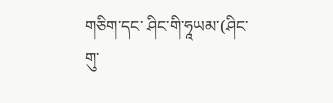གཅིག་དང་ ཤིང་གི་ཧཱཡམ་(ཤིང་གུ་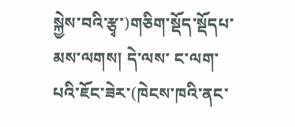སྐྱེས་བའི་རྩྭ་)གཅིག་སྡོད་སྡོདཔ་མས་ལགས། དེ་ལས་ ང་ལག་པའི་ཇོང་ཟེར་(ཁེངས་ཁའི་ནང་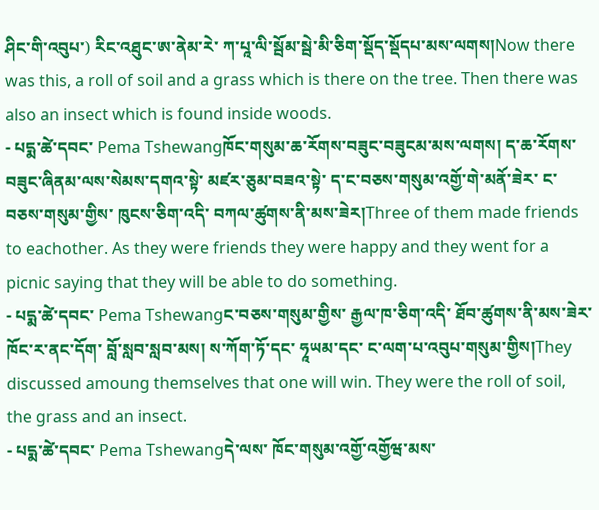ཤིང་གི་འབུཔ་) རིང་འཐུང་ཨ་ནེམ་རེ་ ཀ་པཱ་ལི་སྦོམ་སྦེ་མི་ཅིག་སྡོད་སྡོདཔ་མས་ལགས།Now there was this, a roll of soil and a grass which is there on the tree. Then there was also an insect which is found inside woods.
- པདྨ་ཚེ་དབང་ Pema Tshewangཁོང་གསུམ་ཆ་རོགས་བཟུང་བཟུངམ་མས་ལགས། ད་ཆ་རོགས་བཟུང་ཞིནམ་ལས་སེམས་དགའ་སྟེ་ མཛར་ཅུམ་བཟའ་སྟེ་ ད་ང་བཅས་གསུམ་འགྱོ་གེ་མནོ་ཟེར་ ང་བཅས་གསུམ་གྱིས་ ཁུངས་ཅིག་འདི་ བཀལ་ཚུགས་ནི་མས་ཟེར།Three of them made friends to eachother. As they were friends they were happy and they went for a picnic saying that they will be able to do something.
- པདྨ་ཚེ་དབང་ Pema Tshewangང་བཅས་གསུམ་གྱིས་ རྒྱལ་ཁ་ཅིག་འདི་ ཐོབ་ཚུགས་ནི་མས་ཟེར་ ཁོང་ར་ནང་དོག་ བློ་སླབ་སླབ་མས། ས་ཀོག་ཏོ་དང་ ཧཱཡམ་དང་ ང་ལག་པ་འབུཔ་གསུམ་གྱིས།They discussed amoung themselves that one will win. They were the roll of soil, the grass and an insect.
- པདྨ་ཚེ་དབང་ Pema Tshewangདེ་ལས་ ཁོང་གསུམ་འགྱོ་འགྱོཝ་མས་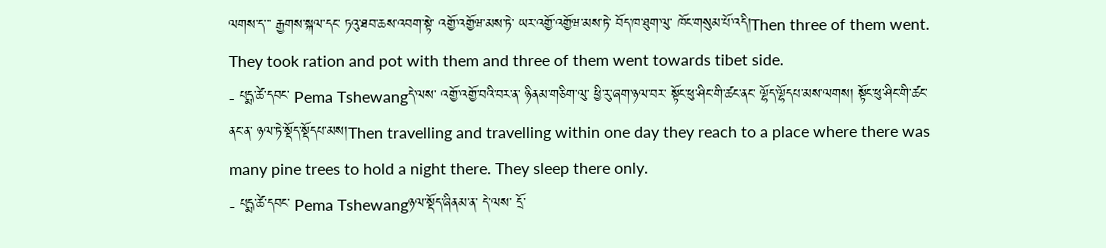ལགས་ད་་་ རྒྱགས་སྐལ་དང་ ཏའུ་ཐབ་ཆས་འབག་སྟེ་ འགྱོ་འགྱོཝ་མས་ཏེ་ ཡར་འགྱོ་འགྱོཝ་མས་ཏེ་ བོད་ཁ་ཐུག་ལུ་ ཁོང་གསུམ་པོ་འདི།Then three of them went. They took ration and pot with them and three of them went towards tibet side.
- པདྨ་ཚེ་དབང་ Pema Tshewangདེ་ལས་ འགྱོ་འགྱོ་བའི་བར་ན་ ཉིནམ་གཅིག་ལུ་ ཕྱི་རུ་ཞག་ཉལ་བར་ སྟོང་ཕུ་ཤིང་གི་ཚང་ནང་ ལྷོད་ལྷོདཔ་མས་ལགས། སྟོང་ཕུ་ཤིང་གི་ཚང་ནང་ན་ ཉལ་ཏེ་སྡོད་སྡོདཔ་མས།Then travelling and travelling within one day they reach to a place where there was many pine trees to hold a night there. They sleep there only.
- པདྨ་ཚེ་དབང་ Pema Tshewangཉལ་སྡོད་ཞིནམ་ན་ དེ་ལས་ དྲོ་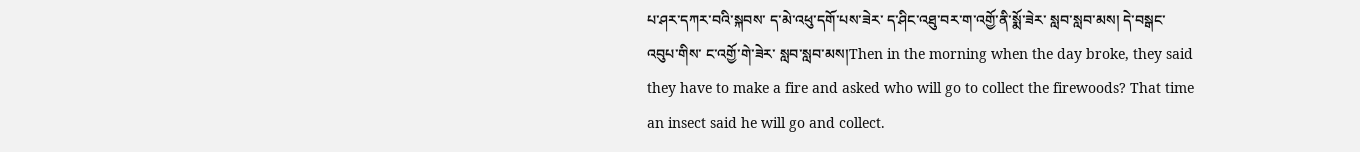པ་ཤར་དཀར་བའི་སྐབས་ ད་མེ་འཕུ་དགོ་པས་ཟེར་ ད་ཤིང་འཐུ་བར་ག་འགྱོ་ནི་སྨོ་ཟེར་ སླབ་སླབ་མས། དེ་བསྒང་ འབུཔ་གིས་ ང་འགྱོ་གེ་ཟེར་ སླབ་སླབ་མས།Then in the morning when the day broke, they said they have to make a fire and asked who will go to collect the firewoods? That time an insect said he will go and collect.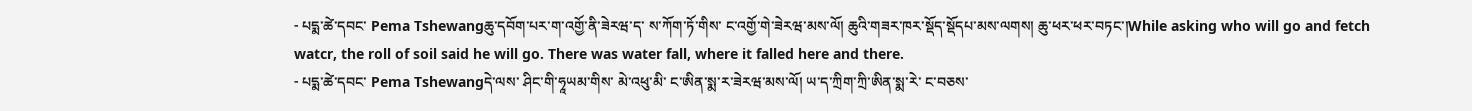- པདྨ་ཚེ་དབང་ Pema Tshewangཆུ་དབོག་པར་ག་འགྱོ་ནི་ཟེརཝ་ད་ ས་ཀོག་ཏོ་གིས་ ང་འགྱོ་གེ་ཟེརཝ་མས་ལོ། ཆུའི་གཟར་ཁར་སྡོད་སྡོདཔ་མས་ལགས། ཆུ་ཕར་ཕར་བཏང་།While asking who will go and fetch watcr, the roll of soil said he will go. There was water fall, where it falled here and there.
- པདྨ་ཚེ་དབང་ Pema Tshewangདེ་ལས་ ཤིང་གི་ཧཱཡམ་གིས་ མེ་འཕུ་མི་ ང་ཨིན་སྨ་ར་ཟེརཝ་མས་ལོ། ཡ་ད་ཀྲིག་ཀྲི་ཨིན་སྨ་རེ་ ང་བཅས་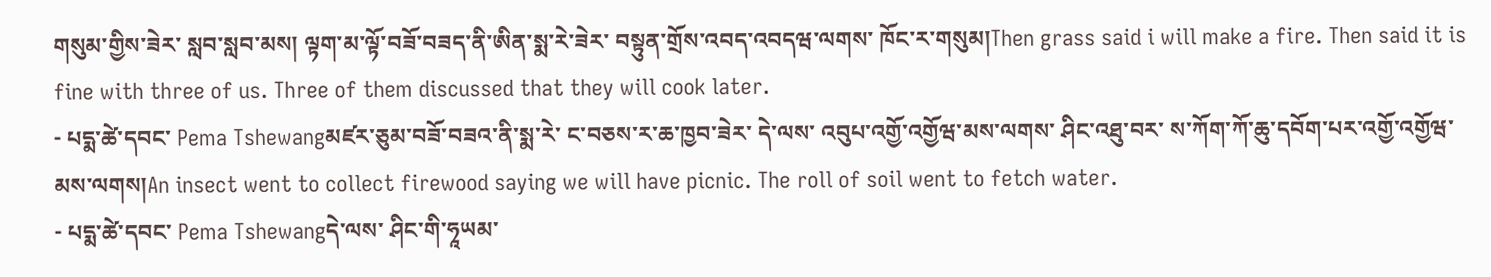གསུམ་གྱིས་ཟེར་ སླབ་སླབ་མས། ལྟག་མ་ལྟོ་བཟོ་བཟད་ནི་ཨིན་སྨ་རེ་ཟེར་ བསྟུན་གྲོས་འབད་འབདཝ་ལགས་ ཁོང་ར་གསུམ།Then grass said i will make a fire. Then said it is fine with three of us. Three of them discussed that they will cook later.
- པདྨ་ཚེ་དབང་ Pema Tshewangམཛར་ཅུམ་བཟོ་བཟའ་ནི་སྨ་རེ་ ང་བཅས་ར་ཆ་ཁྱབ་ཟེར་ དེ་ལས་ འབུཔ་འགྱོ་འགྱོཝ་མས་ལགས་ ཤིང་འཐུ་བར་ ས་ཀོག་ཀོ་ཆུ་དབོག་པར་འགྱོ་འགྱོཝ་མས་ལགས།An insect went to collect firewood saying we will have picnic. The roll of soil went to fetch water.
- པདྨ་ཚེ་དབང་ Pema Tshewangདེ་ལས་ ཤིང་གི་ཧཱཡམ་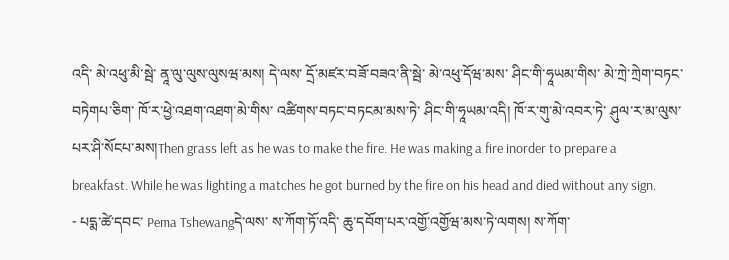འདི་ མེ་འཕུ་མི་སྦེ་ ནཱ་ལུ་ལུས་ལུསཝ་མས། དེ་ལས་ དྲོ་མཛར་བཟོ་བཟའ་ནི་སྦེ་ མེ་འཕུ་དོཝ་མས་ ཤིང་གི་ཧཱཡམ་གིས་ མེ་ཀྲེ་ཀྲེག་བཏང་བཏེགཔ་ཅིག་ ཁོ་ར་ཕྱེ་འཐག་འཐག་མེ་གིས་ འཚིགས་བཏང་བཏངམ་མས་ཏེ་ ཤིང་གི་ཧཱཡམ་འདི། ཁོ་ར་གུ་མེ་འབར་ཏེ་ ཤུལ་ར་མ་ལུས་པར་ཤི་སོངཔ་མས།Then grass left as he was to make the fire. He was making a fire inorder to prepare a breakfast. While he was lighting a matches he got burned by the fire on his head and died without any sign.
- པདྨ་ཚེ་དབང་ Pema Tshewangདེ་ལས་ ས་ཀོག་ཏོ་འདི་ ཆུ་དབོག་པར་འགྱོ་འགྱོཝ་མས་ཏེ་ལགས། ས་ཀོག་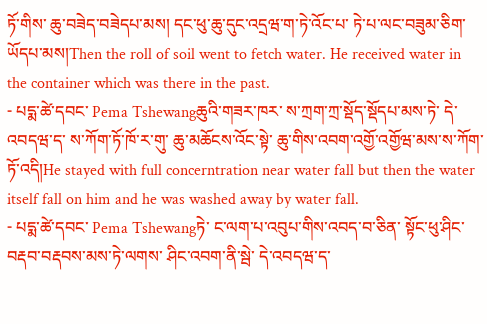ཏོ་གིས་ ཆུ་བཟེད་བཟེདཔ་མས། དང་ཕུ་ཆུ་དུང་འདྲཝ་ག་ཏེ་འོང་པ་ ཏེ་པ་ལང་བཟུམ་ཅིག་ཡོདཔ་མས།Then the roll of soil went to fetch water. He received water in the container which was there in the past.
- པདྨ་ཚེ་དབང་ Pema Tshewangཆུའི་གཟར་ཁར་ ས་ཀྲག་ཀྲ་སྡོད་སྡོདཔ་མས་ཏེ་ དེ་འབདཝ་ད་ ས་ཀོག་ཏོ་ཁོ་ར་གུ་ ཆུ་མཆོངས་འོང་སྟེ་ ཆུ་གིས་འབག་འགྱོ་འགྱོཝ་མས་ས་ཀོག་ཏོ་འདི།He stayed with full concerntration near water fall but then the water itself fall on him and he was washed away by water fall.
- པདྨ་ཚེ་དབང་ Pema Tshewangཏེ་ ང་ལག་པ་འབུཔ་གིས་འབད་བ་ཅིན་ སྟོང་ཕུ་ཤིང་བརྡབ་བརྡབས་མས་ཏེ་ལགས་ ཤིང་འབག་ནི་སྦེ་ དེ་འབདཝ་ད་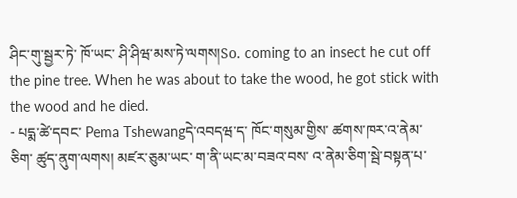ཤིང་གུ་སྦྱར་ཏེ་ ཁོ་ཡང་ ཤི་ཤིཝ་མས་ཏེ་ལགས།So. coming to an insect he cut off the pine tree. When he was about to take the wood, he got stick with the wood and he died.
- པདྨ་ཚེ་དབང་ Pema Tshewangདེ་འབདཝ་ད་ ཁོང་གསུམ་གྱིས་ ཚགས་ཁར་འ་ནེམ་ཅིག་ ཚུད་ནུག་ལགས། མཛར་ཅུམ་ཡང་ ག་ནི་ཡང་མ་བཟའ་བས་ འ་ནེམ་ཅིག་སྦེ་བསྟན་པ་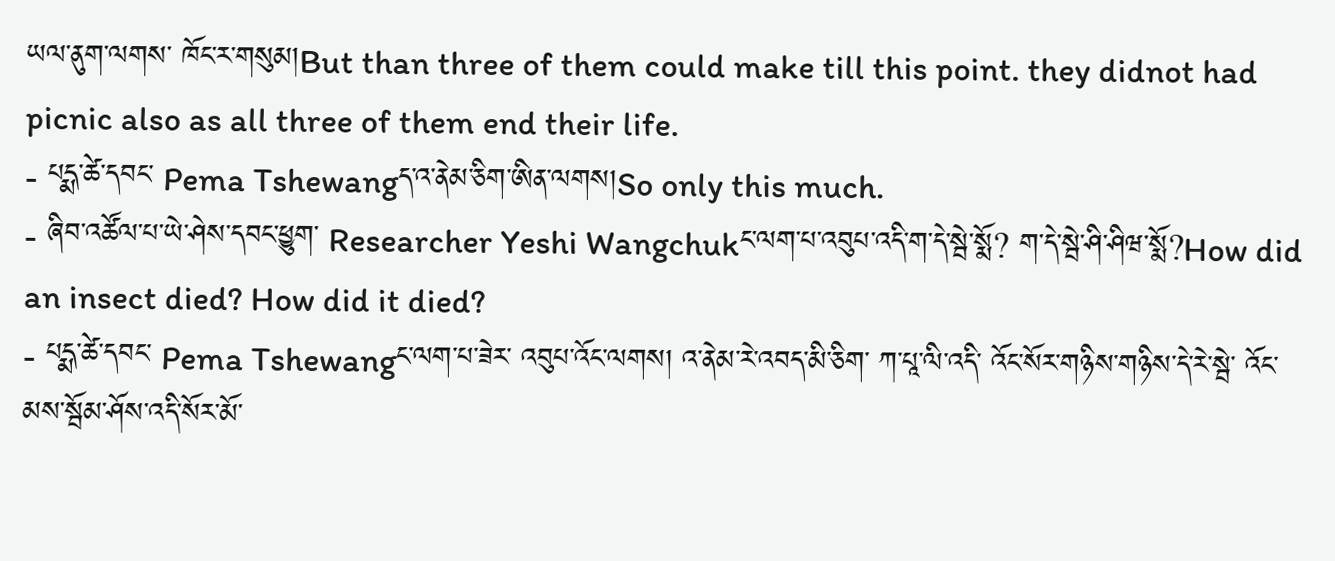ཡལ་ནུག་ལགས་ ཁོང་ར་གསུམ།But than three of them could make till this point. they didnot had picnic also as all three of them end their life.
- པདྨ་ཚེ་དབང་ Pema Tshewangད་འ་ནེམ་ཅིག་ཨིན་ལགས།So only this much.
- ཞིབ་འཚོལ་པ་ཡེ་ཤེས་དབང་ཕྱུག་ Researcher Yeshi Wangchukང་ལག་པ་འབུཔ་འདི་ག་དེ་སྦེ་སྨོ? ག་དེ་སྦེ་ཤི་ཤིཝ་སྨོ?How did an insect died? How did it died?
- པདྨ་ཚེ་དབང་ Pema Tshewangང་ལག་པ་ཟེར་ འབུཔ་འོང་ལགས། འ་ནེམ་རེ་འབད་མི་ཅིག་ ཀ་པཱ་ལི་འདི་ འོང་སོར་གཉིས་གཉིས་དེ་རེ་སྦེ་ འོང་མས་སྦོམ་ཤོས་འདི་སོར་མོ་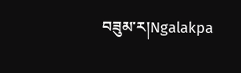བཟུམ་ར།Ngalakpa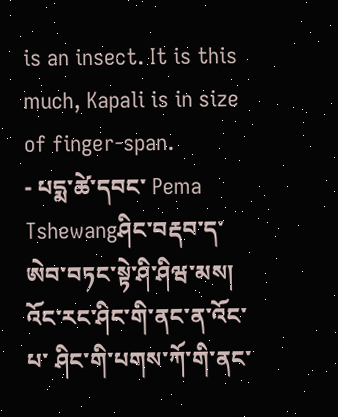is an insect. It is this much, Kapali is in size of finger-span.
- པདྨ་ཚེ་དབང་ Pema Tshewangཤིང་བརྡབ་ད་ ཨེབ་བཏང་སྟེ་ཤི་ཤིཝ་མས། འོང་རང་ཤིང་གི་ནང་ན་འོང་པ་ ཤིང་གི་པགས་ཀོ་གི་ནང་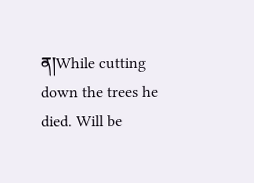ན།While cutting down the trees he died. Will be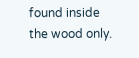found inside the wood only.